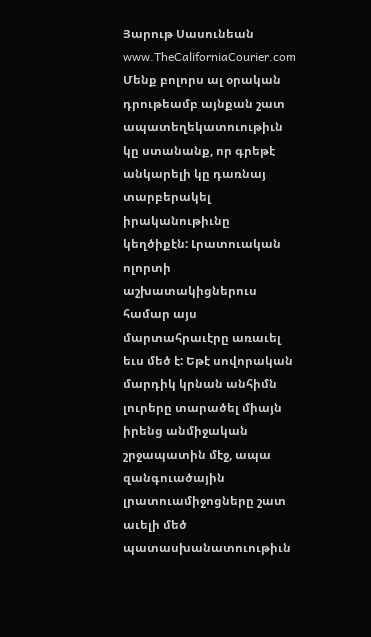Յարութ Սասունեան
www.TheCaliforniaCourier.com
Մենք բոլորս ալ օրական դրութեամբ այնքան շատ ապատեղեկատուութիւն կը ստանանք, որ գրեթէ անկարելի կը դառնայ տարբերակել իրականութիւնը կեղծիքէն: Լրատուական ոլորտի աշխատակիցներուս համար այս մարտահրաւէրը առաւել եւս մեծ է: Եթէ սովորական մարդիկ կրնան անհիմն լուրերը տարածել միայն իրենց անմիջական շրջապատին մէջ, ապա զանգուածային լրատուամիջոցները շատ աւելի մեծ պատասխանատուութիւն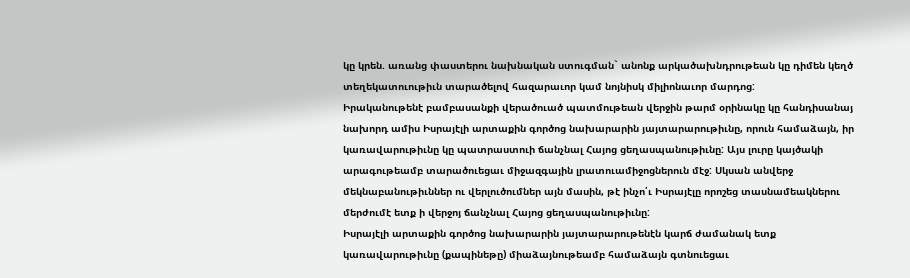կը կրեն. առանց փաստերու նախնական ստուգման` անոնք արկածախնդրութեան կը դիմեն կեղծ տեղեկատուութիւն տարածելով հազարաւոր կամ նոյնիսկ միլիոնաւոր մարդոց:
Իրականութենէ բամբասանքի վերածուած պատմութեան վերջին թարմ օրինակը կը հանդիսանայ նախորդ ամիս Իսրայէլի արտաքին գործոց նախարարին յայտարարութիւնը, որուն համաձայն, իր կառավարութիւնը կը պատրաստուի ճանչնալ Հայոց ցեղասպանութիւնը: Այս լուրը կայծակի արագութեամբ տարածուեցաւ միջազգային լրատուամիջոցներուն մէջ: Սկսան անվերջ մեկնաբանութիւններ ու վերլուծումներ այն մասին, թէ ինչո՛ւ Իսրայէլը որոշեց տասնամեակներու մերժումէ ետք ի վերջոյ ճանչնալ Հայոց ցեղասպանութիւնը:
Իսրայէլի արտաքին գործոց նախարարին յայտարարութենէն կարճ ժամանակ ետք կառավարութիւնը (քապինեթը) միաձայնութեամբ համաձայն գտնուեցաւ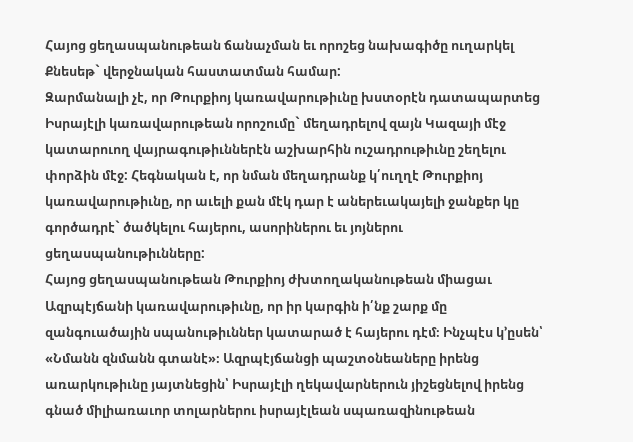Հայոց ցեղասպանութեան ճանաչման եւ որոշեց նախագիծը ուղարկել Քնեսեթ` վերջնական հաստատման համար:
Զարմանալի չէ, որ Թուրքիոյ կառավարութիւնը խստօրէն դատապարտեց Իսրայէլի կառավարութեան որոշումը` մեղադրելով զայն Կազայի մէջ կատարուող վայրագութիւններէն աշխարհին ուշադրութիւնը շեղելու փորձին մէջ: Հեգնական է, որ նման մեղադրանք կ՛ուղղէ Թուրքիոյ կառավարութիւնը, որ աւելի քան մէկ դար է աներեւակայելի ջանքեր կը գործադրէ` ծածկելու հայերու, ասորիներու եւ յոյներու ցեղասպանութիւնները:
Հայոց ցեղասպանութեան Թուրքիոյ ժխտողականութեան միացաւ Ազրպէյճանի կառավարութիւնը, որ իր կարգին ի՛նք շարք մը զանգուածային սպանութիւններ կատարած է հայերու դէմ։ Ինչպէս կ’ըսեն՝ «Նմանն զնմանն գտանէ»։ Ազրպէյճանցի պաշտօնեաները իրենց առարկութիւնը յայտնեցին՝ Իսրայէլի ղեկավարներուն յիշեցնելով իրենց գնած միլիառաւոր տոլարներու իսրայէլեան սպառազինութեան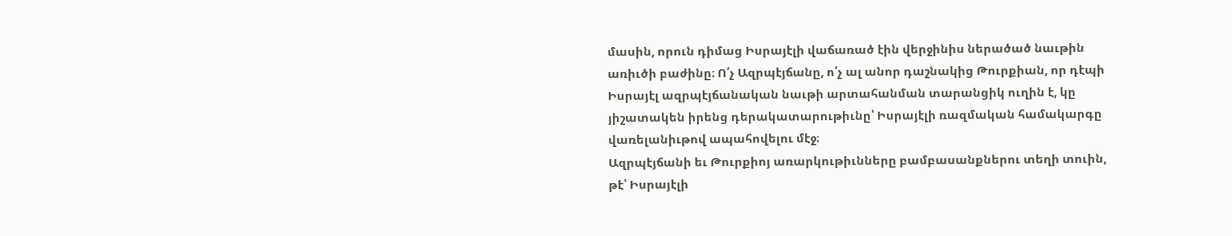մասին, որուն դիմաց Իսրայէլի վաճառած էին վերջինիս ներածած նաւթին առիւծի բաժինը։ Ո՛չ Ազրպէյճանը, ո՛չ ալ անոր դաշնակից Թուրքիան, որ դէպի Իսրայէլ ազրպէյճանական նաւթի արտահանման տարանցիկ ուղին է, կը յիշատակեն իրենց դերակատարութիւնը՝ Իսրայէլի ռազմական համակարգը վառելանիւթով ապահովելու մէջ։
Ազրպէյճանի եւ Թուրքիոյ առարկութիւնները բամբասանքներու տեղի տուին, թէ՝ Իսրայէլի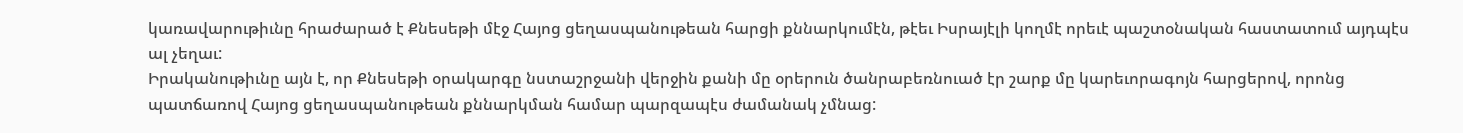կառավարութիւնը հրաժարած է Քնեսեթի մէջ Հայոց ցեղասպանութեան հարցի քննարկումէն, թէեւ Իսրայէլի կողմէ որեւէ պաշտօնական հաստատում այդպէս ալ չեղաւ:
Իրականութիւնը այն է, որ Քնեսեթի օրակարգը նստաշրջանի վերջին քանի մը օրերուն ծանրաբեռնուած էր շարք մը կարեւորագոյն հարցերով, որոնց պատճառով Հայոց ցեղասպանութեան քննարկման համար պարզապէս ժամանակ չմնաց: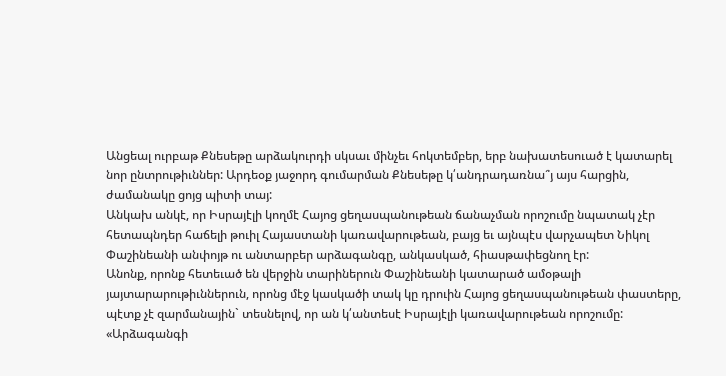Անցեալ ուրբաթ Քնեսեթը արձակուրդի սկսաւ մինչեւ հոկտեմբեր, երբ նախատեսուած է կատարել նոր ընտրութիւններ: Արդեօք յաջորդ գումարման Քնեսեթը կ՛անդրադառնա՞յ այս հարցին, ժամանակը ցոյց պիտի տայ:
Անկախ անկէ, որ Իսրայէլի կողմէ Հայոց ցեղասպանութեան ճանաչման որոշումը նպատակ չէր հետապնդեր հաճելի թուիլ Հայաստանի կառավարութեան, բայց եւ այնպէս վարչապետ Նիկոլ Փաշինեանի անփոյթ ու անտարբեր արձագանգը, անկասկած, հիասթափեցնող էր:
Անոնք, որոնք հետեւած են վերջին տարիներուն Փաշինեանի կատարած ամօթալի յայտարարութիւններուն, որոնց մէջ կասկածի տակ կը դրուին Հայոց ցեղասպանութեան փաստերը, պէտք չէ զարմանային` տեսնելով, որ ան կ՛անտեսէ Իսրայէլի կառավարութեան որոշումը: «Արձագանգի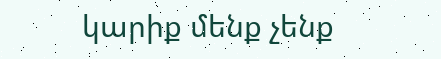կարիք մենք չենք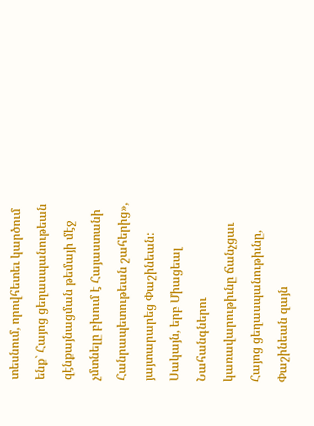տեսնում, որովհետեւ կարծում ենք` Հայոց ցեղասպանութեան զէնքայնացման թեմայի մէջ չմտնելը բխում է Հայաստանի Հանրապետութեան շահերից», յայտարարեց Փաշինեան:
Սակայն, երբ Միացեալ Նահանգներու կառավարութիւնը ճանչցաւ Հայոց ցեղասպանութիւնը, Փաշինեան զայն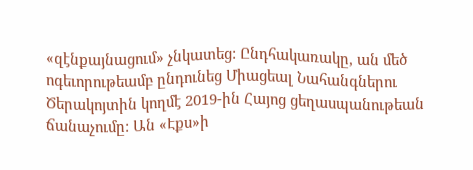«զէնքայնացում» չնկատեց: Ընդհակառակը, ան մեծ ոգեւորութեամբ ընդունեց Միացեալ Նահանգներու Ծերակոյտին կողմէ 2019-ին Հայոց ցեղասպանութեան ճանաչումը: Ան «Էքս»ի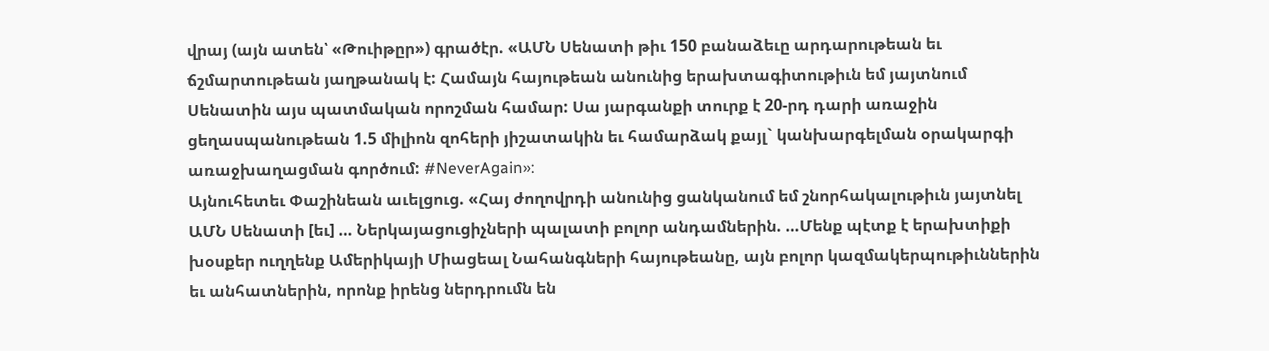վրայ (այն ատեն՝ «Թուիթըր») գրածէր. «ԱՄՆ Սենատի թիւ 150 բանաձեւը արդարութեան եւ ճշմարտութեան յաղթանակ է: Համայն հայութեան անունից երախտագիտութիւն եմ յայտնում Սենատին այս պատմական որոշման համար: Սա յարգանքի տուրք է 20-րդ դարի առաջին ցեղասպանութեան 1.5 միլիոն զոհերի յիշատակին եւ համարձակ քայլ` կանխարգելման օրակարգի առաջխաղացման գործում: #NeverAgain»:
Այնուհետեւ Փաշինեան աւելցուց. «Հայ ժողովրդի անունից ցանկանում եմ շնորհակալութիւն յայտնել ԱՄՆ Սենատի [եւ] … Ներկայացուցիչների պալատի բոլոր անդամներին. …Մենք պէտք է երախտիքի խօսքեր ուղղենք Ամերիկայի Միացեալ Նահանգների հայութեանը, այն բոլոր կազմակերպութիւններին եւ անհատներին, որոնք իրենց ներդրումն են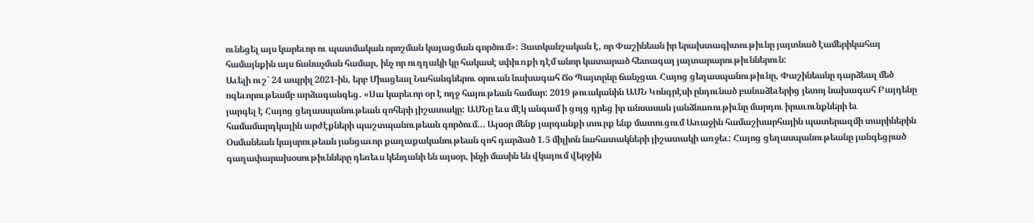ունեցել այս կարեւոր ու պատմական որոշման կայացման գործում»: Յատկանշական է, որ Փաշինեան իր երախտագիտութիւնը յայտնած էամերիկահայ համայնքին այս ճանաչման համար, ինչ որ ուղղակի կը հակասէ սփիւռքի դէմ անոր կատարած հետագայ յայտարարութիւններուն:
Աւելի ուշ` 24 ապրիլ 2021-ին, երբ Միացեալ Նահանգներու օրուան նախագահ Ճօ Պայտընը ճանչցաւ Հայոց ցեղասպանութիւնը, Փաշինեանը դարձեալ մեծ ոգեւորութեամբ արձագանգեց. «Սա կարեւոր օր է ողջ հայութեան համար: 2019 թուականին ԱՄՆ Կոնգրէսի ընդունած բանաձեւերից յետոյ նախագահ Բայդենը յարգել է Հայոց ցեղասպանութեան զոհերի յիշատակը: ԱՄՆը եւս մէկ անգամ ի ցոյց դրեց իր անսասան յանձնառութիւնը մարդու իրաւունքների եւ համամարդկային արժէքների պաշտպանութեան գործում… Այսօր մենք յարգանքի տուրք ենք մատուցում Առաջին համաշխարհային պատերազմի տարիներին Օսմանեան կայսրութեան յանցաւոր քաղաքականութեան զոհ դարձած 1.5 միլիոն նահատակների յիշատակի առջեւ: Հայոց ցեղասպանութեանը յանգեցրած գաղափարախօսութիւնները դեռեւս կենդանի են այսօր, ինչի մասին են վկայում վերջին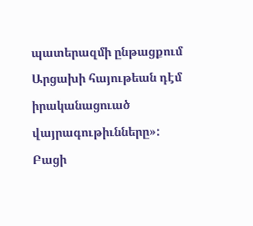պատերազմի ընթացքում Արցախի հայութեան դէմ իրականացուած վայրագութիւնները»:
Բացի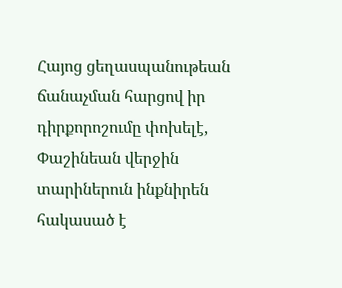Հայոց ցեղասպանութեան ճանաչման հարցով իր դիրքորոշումը փոխելէ, Փաշինեան վերջին տարիներուն ինքնիրեն հակասած է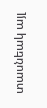տասնեակ այլ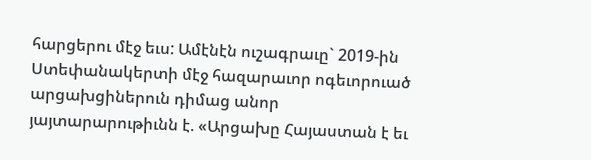հարցերու մէջ եւս: Ամէնէն ուշագրաւը` 2019-ին Ստեփանակերտի մէջ հազարաւոր ոգեւորուած արցախցիներուն դիմաց անոր յայտարարութիւնն է. «Արցախը Հայաստան է եւ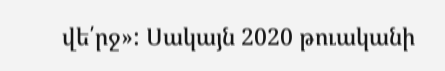վե՛րջ»: Սակայն 2020 թուականի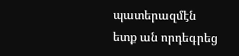պատերազմէն ետք ան որդեգրեց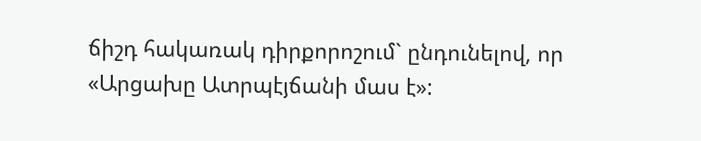ճիշդ հակառակ դիրքորոշում` ընդունելով, որ «Արցախը Ատրպէյճանի մաս է»: